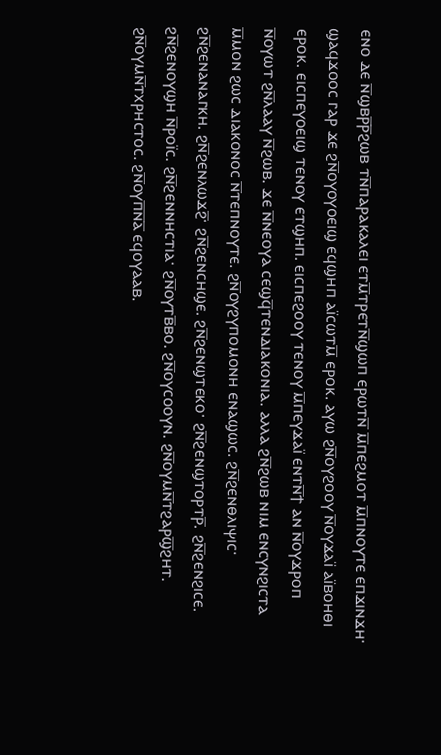ⲉⲛⲟ ⲇⲉ ⲛ̅ϣⲃⲣ̅ⲣ̅ϩⲱⲃ ⲧⲛ̅ⲡⲁⲣⲁⲕⲁⲗⲉⲓ ⲉⲧⲙ̅ⲧⲣⲉⲧⲛ̅ϣⲱⲡ ⲉⲣⲱⲧⲛ̅ ⲙ̅ⲡⲉϩⲙⲟⲧ ⲙ̅ⲡⲛⲟⲩⲧⲉ ⲉⲡϫⲓⲛϫⲏ· ϣⲁϥϫⲟⲟⲥ ⲅⲁⲣ ϫⲉ ϩⲛ̅ⲟⲩⲟⲩⲟⲉⲓϣ ⲉϥϣⲏⲡ ⲁⲓ̈ⲥⲱⲧⲙ̅ ⲉⲣⲟⲕ. ⲁⲩⲱ ϩⲛ̅ⲟⲩϩⲟⲟⲩ ⲛ̅ⲟⲩϫⲁⲓ̈ ⲁⲓ̈ⲃⲟⲏⲑⲓ ⲉⲣⲟⲕ. ⲉⲓⲥⲡⲉⲩⲟⲉⲓϣ ⲧⲉⲛⲟⲩ ⲉⲧϣⲏⲡ. ⲉⲓⲥⲡⲉϩⲟⲟⲩ ⲧⲉⲛⲟⲩ ⲙ̅ⲡⲉⲩϫⲁⲓ̈ ⲉⲛⲧⲛ̅ϯ ⲁⲛ ⲛ̅ⲟⲩϫⲣⲟⲡ ⲛ̅ⲟⲩⲱⲧ ϩⲛ̅ⲗⲁⲁⲩ ⲛ̅ϩⲱⲃ. ϫⲉ ⲛ̅ⲛⲉⲟⲩⲁ ⲥⲉϣϥ̅ⲧⲉⲛⲇⲓⲁⲕⲟⲛⲓⲁ. ⲁⲗⲗⲁ ϩⲛ̅ϩⲱⲃ ⲛⲓⲙ ⲉⲛⲥⲩⲛϩⲓⲥⲧⲁ ⲙ̅ⲙⲟⲛ ϩⲱⲥ ⲇⲓⲁⲕⲟⲛⲟⲥ ⲛ̅ⲧⲉⲡⲛⲟⲩⲧⲉ. ϩⲛ̅ⲟⲩϩⲩⲡⲟⲙⲟⲛⲏ ⲉⲛⲁϣⲱⲥ. ϩⲛ̅ϩⲉⲛⲑⲗⲓⲯⲓⲥ· ϩⲛ̅ϩⲉⲛⲁⲛⲁⲅⲕⲏ. ϩⲛ̅ϩⲉⲛⲗⲱϫϩ̅· ϩⲛ̅ϩⲉⲛⲥⲏϣⲉ. ϩⲛ̅ϩⲉⲛϣⲧⲉⲕⲟ· ϩⲛ̅ϩⲉⲛϣⲧⲟⲣⲧⲣ̅. ϩⲛ̅ϩⲉⲛϩⲓⲥⲉ. ϩⲛ̅ϩⲉⲛⲟⲩϣⲏ ⲛ̅ⲣⲟⲓ̈ⲥ. ϩⲛ̅ϩⲉⲛⲛⲏⲥⲧⲓⲁ· ϩⲛ̅ⲟⲩⲧⲃ̅ⲃⲟ. ϩⲛ̅ⲟⲩⲥⲟⲟⲩⲛ. ϩⲛ̅ⲟⲩⲙⲛ̅ⲧϩⲁⲣϣ̅ϩⲏⲧ. ϩⲛ̅ⲟⲩⲙⲛ̅ⲧⲭⲣⲏⲥⲧⲟⲥ. ϩⲛ̅ⲟⲩⲡ̅ⲛ̅ⲁ̅ ⲉϥⲟⲩⲁⲁⲃ.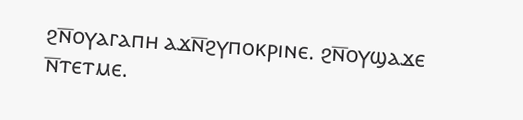ϩⲛ̅ⲟⲩⲁⲅⲁⲡⲏ ⲁϫⲛ̅ϩⲩⲡⲟⲕⲣⲓⲛⲉ. ϩⲛ̅ⲟⲩϣⲁϫⲉ ⲛ̅ⲧⲉⲧⲙⲉ.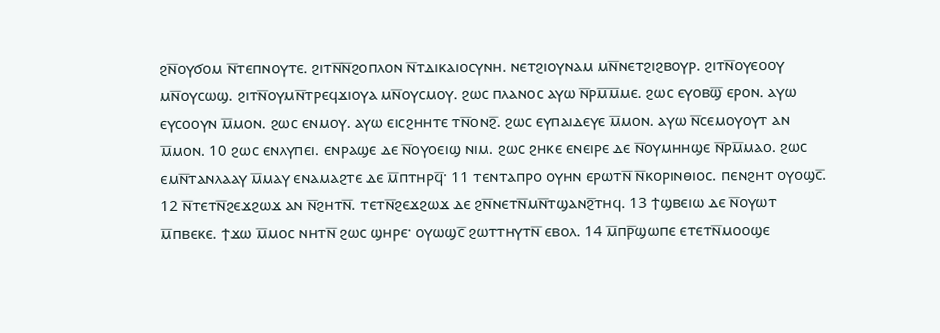ϩⲛ̅ⲟⲩϭⲟⲙ ⲛ̅ⲧⲉⲡⲛⲟⲩⲧⲉ. ϩⲓⲧⲛ̅ⲛ̅ϩⲟⲡⲗⲟⲛ ⲛ̅ⲧⲇⲓⲕⲁⲓⲟⲥⲩⲛⲏ. ⲛⲉⲧϩⲓⲟⲩⲛⲁⲙ ⲙⲛ̅ⲛⲉⲧϩⲓϩⲃⲟⲩⲣ. ϩⲓⲧⲛ̅ⲟⲩⲉⲟⲟⲩ ⲙⲛ̅ⲟⲩⲥⲱϣ. ϩⲓⲧⲛ̅ⲟⲩⲙⲛ̅ⲧⲣⲉϥϫⲓⲟⲩⲁ ⲙⲛ̅ⲟⲩⲥⲙⲟⲩ. ϩⲱⲥ ⲡⲗⲁⲛⲟⲥ ⲁⲩⲱ ⲛ̅ⲣⲙ̅ⲙ̅ⲙⲉ. ϩⲱⲥ ⲉⲩⲟⲃϣ̅ ⲉⲣⲟⲛ. ⲁⲩⲱ ⲉⲩⲥⲟⲟⲩⲛ ⲙ̅ⲙⲟⲛ. ϩⲱⲥ ⲉⲛⲙⲟⲩ. ⲁⲩⲱ ⲉⲓⲥϩⲏⲏⲧⲉ ⲧⲛ̅ⲟⲛϩ̅. ϩⲱⲥ ⲉⲩⲡⲁⲓⲇⲉⲩⲉ ⲙ̅ⲙⲟⲛ. ⲁⲩⲱ ⲛ̅ⲥⲉⲙⲟⲩⲟⲩⲧ ⲁⲛ ⲙ̅ⲙⲟⲛ. 10 ϩⲱⲥ ⲉⲛⲗⲩⲡⲉⲓ. ⲉⲛⲣⲁϣⲉ ⲇⲉ ⲛ̅ⲟⲩⲟⲉⲓϣ ⲛⲓⲙ. ϩⲱⲥ ϩⲏⲕⲉ ⲉⲛⲉⲓⲣⲉ ⲇⲉ ⲛ̅ⲟⲩⲙⲏⲏϣⲉ ⲛ̅ⲣⲙ̅ⲙⲁⲟ. ϩⲱⲥ ⲉⲙⲛ̅ⲧⲁⲛⲗⲁⲁⲩ ⲙ̅ⲙⲁⲩ ⲉⲛⲁⲙⲁϩⲧⲉ ⲇⲉ ⲙ̅ⲡⲧⲏⲣϥ̅· 11 ⲧⲉⲛⲧⲁⲡⲣⲟ ⲟⲩⲏⲛ ⲉⲣⲱⲧⲛ̅ ⲛ̅ⲕⲟⲣⲓⲛⲑⲓⲟⲥ. ⲡⲉⲛϩⲏⲧ ⲟⲩⲟϣⲥ̅. 12 ⲛ̅ⲧⲉⲧⲛ̅ϩⲉϫϩⲱϫ ⲁⲛ ⲛ̅ϩⲏⲧⲛ̅. ⲧⲉⲧⲛ̅ϩⲉϫϩⲱϫ ⲇⲉ ϩⲛ̅ⲛⲉⲧⲛ̅ⲙⲛ̅ⲧϣⲁⲛϩ̅ⲧⲏϥ. 13 ϯϣⲃⲉⲓⲱ ⲇⲉ ⲛ̅ⲟⲩⲱⲧ ⲙ̅ⲡⲃⲉⲕⲉ. ϯϫⲱ ⲙ̅ⲙⲟⲥ ⲛⲏⲧⲛ̅ ϩⲱⲥ ϣⲏⲣⲉ· ⲟⲩⲱϣⲥ̅ ϩⲱⲧⲧⲏⲩⲧⲛ̅ ⲉⲃⲟⲗ. 14 ⲙ̅ⲡⲣ̅ϣⲱⲡⲉ ⲉⲧⲉⲧⲛ̅ⲙⲟⲟϣⲉ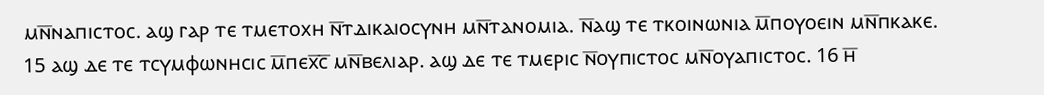ⲙⲛ̅ⲛⲁⲡⲓⲥⲧⲟⲥ. ⲁϣ ⲅⲁⲣ ⲧⲉ ⲧⲙⲉⲧⲟⲭⲏ ⲛ̅ⲧⲇⲓⲕⲁⲓⲟⲥⲩⲛⲏ ⲙⲛ̅ⲧⲁⲛⲟⲙⲓⲁ. ⲛ̅ⲁϣ ⲧⲉ ⲧⲕⲟⲓⲛⲱⲛⲓⲁ ⲙ̅ⲡⲟⲩⲟⲉⲓⲛ ⲙⲛ̅ⲡⲕⲁⲕⲉ. 15 ⲁϣ ⲇⲉ ⲧⲉ ⲧⲥⲩⲙⲫⲱⲛⲏⲥⲓⲥ ⲙ̅ⲡⲉⲭ̅ⲥ̅ ⲙⲛ̅ⲃⲉⲗⲓⲁⲣ. ⲁϣ ⲇⲉ ⲧⲉ ⲧⲙⲉⲣⲓⲥ ⲛ̅ⲟⲩⲡⲓⲥⲧⲟⲥ ⲙⲛ̅ⲟⲩⲁⲡⲓⲥⲧⲟⲥ. 16 ⲏ̅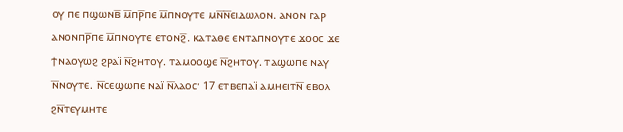ⲟⲩ ⲡⲉ ⲡϣⲱⲛⲃ̅ ⲙ̅ⲡⲣ̅ⲡⲉ ⲙ̅ⲡⲛⲟⲩⲧⲉ ⲙⲛ̅ⲛ̅ⲉⲓⲇⲱⲗⲟⲛ. ⲁⲛⲟⲛ ⲅⲁⲣ ⲁⲛⲟⲛⲡⲣ̅ⲡⲉ ⲙ̅ⲡⲛⲟⲩⲧⲉ ⲉⲧⲟⲛϩ̅. ⲕⲁⲧⲁⲑⲉ ⲉⲛⲧⲁⲡⲛⲟⲩⲧⲉ ϫⲟⲟⲥ ϫⲉ ϯⲛⲁⲟⲩⲱϩ ϩⲣⲁⲓ̈ ⲛ̅ϩⲏⲧⲟⲩ. ⲧⲁⲙⲟⲟϣⲉ ⲛ̅ϩⲏⲧⲟⲩ. ⲧⲁϣⲱⲡⲉ ⲛⲁⲩ ⲛ̅ⲛⲟⲩⲧⲉ. ⲛ̅ⲥⲉϣⲱⲡⲉ ⲛⲁⲓ̈ ⲛ̅ⲗⲁⲟⲥ· 17 ⲉⲧⲃⲉⲡⲁⲓ̈ ⲁⲙⲏⲉⲓⲧⲛ̅ ⲉⲃⲟⲗ ϩⲛ̅ⲧⲉⲩⲙⲏⲧⲉ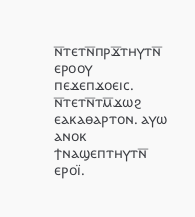ⲛ̅ⲧⲉⲧⲛ̅ⲡⲣϫ̅ⲧⲏⲩⲧⲛ̅ ⲉⲣⲟⲟⲩ ⲡⲉϫⲉⲡϫⲟⲉⲓⲥ. ⲛ̅ⲧⲉⲧⲛ̅ⲧⲙ̅ϫⲱϩ ⲉⲁⲕⲁⲑⲁⲣⲧⲟⲛ. ⲁⲩⲱ ⲁⲛⲟⲕ ϯⲛⲁϣⲉⲡⲧⲏⲩⲧⲛ̅ ⲉⲣⲟⲓ̈.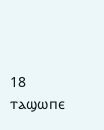18 ⲧⲁϣⲱⲡⲉ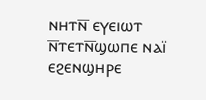ⲛⲏⲧⲛ̅ ⲉⲩⲉⲓⲱⲧ ⲛ̅ⲧⲉⲧⲛ̅ϣⲱⲡⲉ ⲛⲁⲓ̈ ⲉϩⲉⲛϣⲏⲣⲉ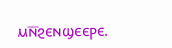ⲙⲛ̅ϩⲉⲛϣⲉⲉⲣⲉ.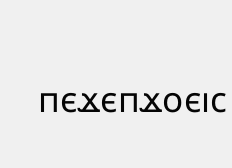ⲡⲉϫⲉⲡϫⲟⲉⲓⲥ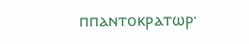ⲡⲡⲁⲛⲧⲟⲕⲣⲁⲧⲱⲣ·